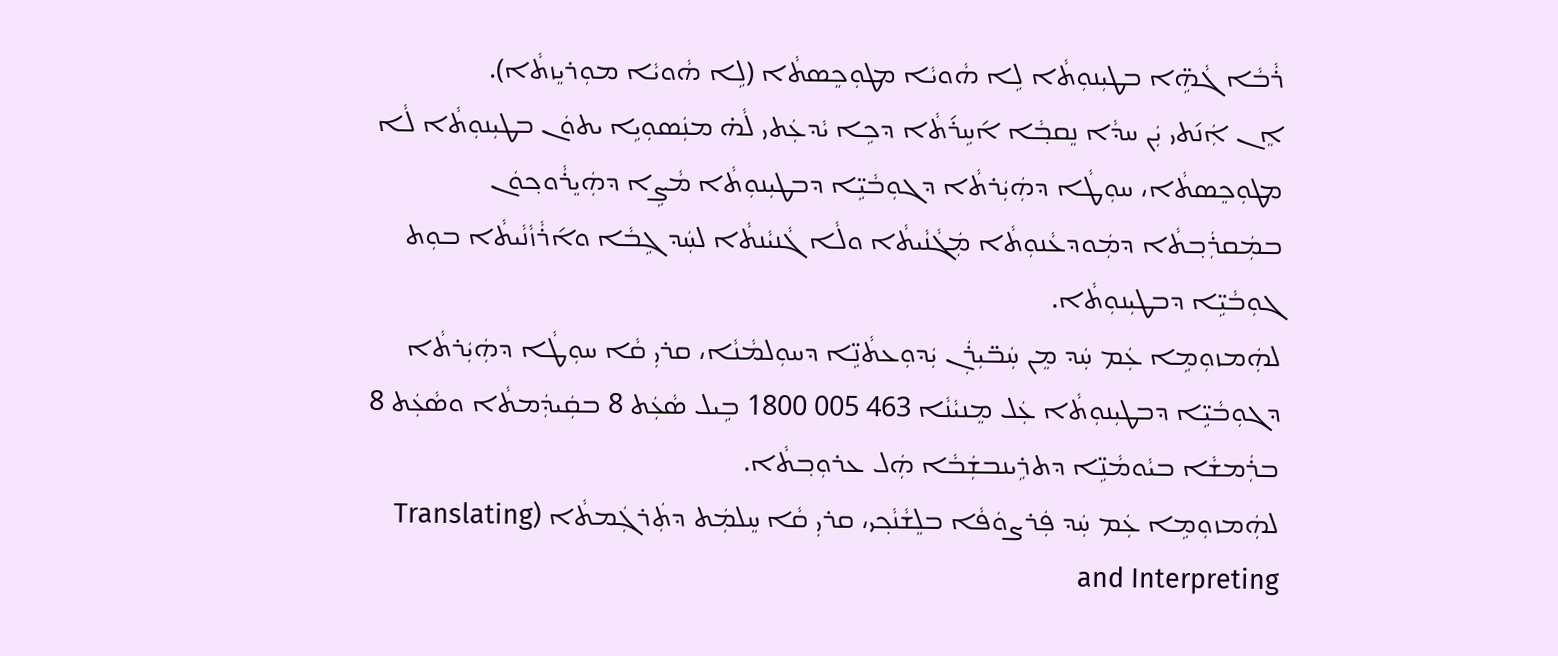ܪܵܒܵܐ ܓܵܗܹ̈ܐ ܒܛܝܼܢܘܼܬܵܐ ܠܹܐ ܗܵܘܝܵܐ ܡܛܘܼܟܸܣܬܵܐ (ܠܹܐ ܗܵܘܝܵܐ ܡܘܼܪܝܸܙܬܵܐ).
ܐܸܢ ܐܲܢ݇ܬܝ ܝܲܢ ܚܕܵܐ ܢܸܩܒ݂ܵܐ ܐ݇ܚܹܪ݇ܬܵܐ ܕܟܹܐ ܝܵܕܥܲܬܝ ܠܵܗ̇ ܡܢܲܣܘܼܝܹܐ ܝܬܘܿܢ ܒܛܝܼܢܘܼܬܵܐ ܠܵܐ ܡܛܘܼܟܸܣܬܵܐ، ܚܘܼܛܵܐ ܕܗܲܝܲܪܬܵܐ ܕܓܘܼܒܵܝܹ̈ܐ ܕܒܛܝܼܢܘܼܬܵܐ ܡܵܨܹܐ ܕܗܲܝܸܪܵܘܟ݂ܘܿܢ ܒܡܲܩܪܲܒ݂ܬܵܐ ܕܡܲܘܕܥܵܢܘܼܬܵܐ ܡܲܓܵܢܵܝܬܵܐ ܘܠܵܐ ܓܵܢܝܵܢܬܵܐ ܠܚܲܕ ܓܹܒܵܐ ܘܐ݇ܪܵܙܵܢܵܝܬܵܐ ܒܘܼܬ ܓܘܼܒܵܝܹ̈ܐ ܕܒܛܝܼܢܘܼܬܵܐ.
ܠܗܲܡܙܘܼܡܹܐ ܥܲܡ ܚܲܕ ܡܸܢ ܚܲܒ̈ܝܼܪܲܢ ܝܲܕܘܼܥܬܵܢܹ̈ܐ ܕܚܘܼܠܡܵܢܵܐ، ܩܪܝܼ ܩܵܐ ܚܘܼܛܵܐ ܕܗܲܝܲܪܬܵܐ ܕܓܘܼܒܵܝܹ̈ܐ ܕܒܛܝܼܢܘܼܬܵܐ ܥܲܠ ܡܸܢܝܵܢܵܐ 463 005 1800 ܒܹܝܠ ܣܵܥܲܬ 8 ܒܩܲܝܕܲܡܬܵܐ ܘܣܵܥܲܬ 8 ܒܪܲܡܫܵܐ ܒܝܵܘܡܵܢܹ̈ܐ ܕܬܪܹܝܢܒܫܲܒܵܐ ܗܲܠ ܥܪܘܼܒ݂ܬܵܐ.
ܠܗܲܡܙܘܼܡܹܐ ܥܲܡ ܚܲܕ ܦܲܪܨܘܿܦܵܐ ܒܠܸܫܵܢܵܟ݂ܝ، ܩܪܝܼ ܩܵܐ ܚܸܠܡܲܬ ܕܬܲܪܓܲܡܬܵܐ (Translating and Interpreting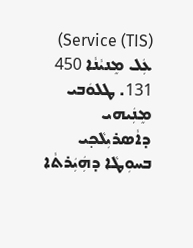Service (TIS)) ܥܲܠ ܡܸܢܝܵܢܵܐ 450 131. ܛܠܘܿܒܝ ܡܸܢܲܝܗܝ ܕܐܵܣܪܝܼܠܵܟ݂ܝ ܒܚܘܼܛܵܐ ܕܗܲܝܲܪܬܵܐ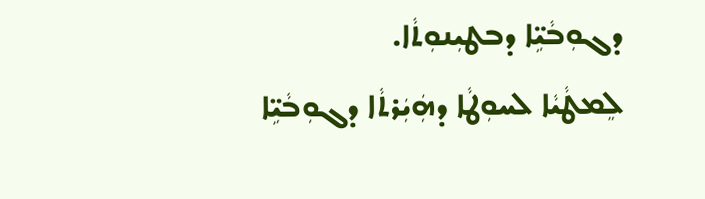ܕܓܘܼܒܵܝܹ̈ܐ ܕܒܛܝܼܢܘܼܬܵܐ.
ܠܸܡܛܵܝܵܐ ܠܚܘܼܛܵܐ ܕܗܲܝܲܪܬܵܐ ܕܓܘܼܒܵܝܹ̈ܐ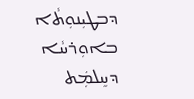ܕܒܛܝܼܢܘܼܬܵܐ ܒܐܘܼܪܚܵܐ ܕܚܸܠܡܲܬ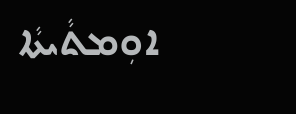ܐܘܼܡܬܵܝܬܵܐ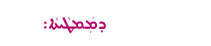ܕܡܲܡܛܵܝܬܵܐ: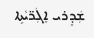ܫܲܕܸܪܝ ܐܸܓܲܪ̈ܝܵܬܹܐ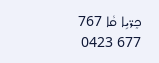ܟܸܪ̈ܝܹܐ ܩܵܐ 767 677 0423